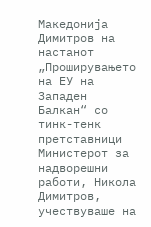Македонија
Димитров на настанот „Проширувањето на ЕУ на Западен Балкан“ со тинк-тенк претставници
Министерот за надворешни работи, Никола Димитров, учествуваше на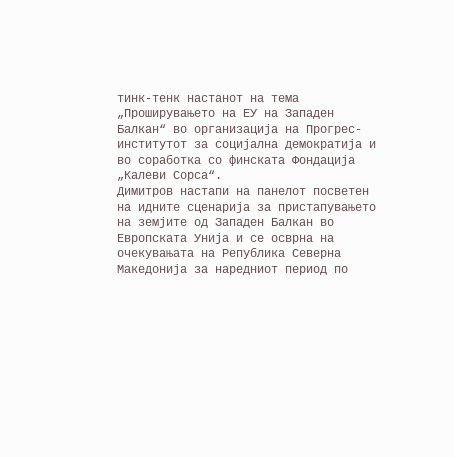тинк-тенк настанот на тема „Проширувањето на ЕУ на Западен Балкан“ во организација на Прогрес-институтот за социјална демократија и во соработка со финската Фондација „Калеви Сорса“.
Димитров настапи на панелот посветен на идните сценарија за пристапувањето на земјите од Западен Балкан во Европската Унија и се осврна на очекувањата на Република Северна Македонија за наредниот период по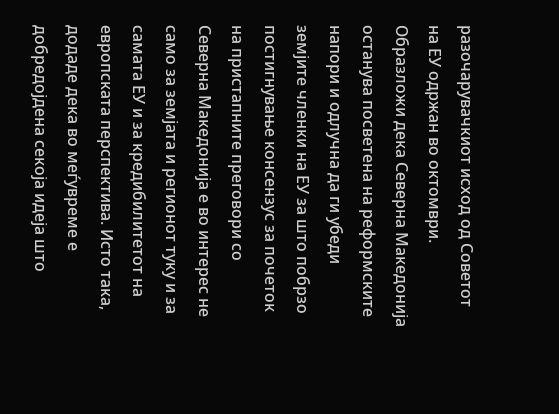разочарувачкиот исход од Советот на ЕУ одржан во октомври. Образложи дека Северна Македонија останува посветена на реформските напори и одлучна да ги убеди земјите членки на ЕУ за што побрзо постигнување консензус за почеток на пристапните преговори со Северна Македонија е во интерес не само за земјата и регионот туку и за самата ЕУ и за кредибилитетот на европската перспектива. Исто така, додаде дека во меѓувреме е добредојдена секоја идеја што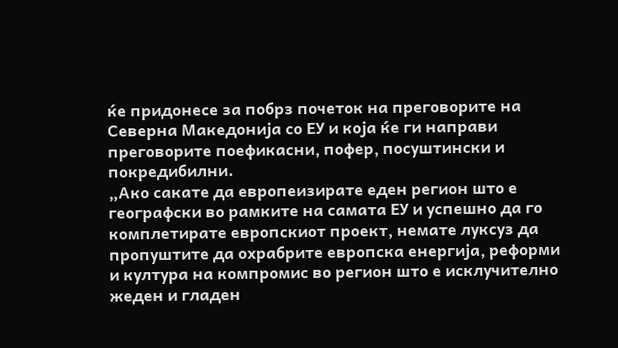ќе придонесе за побрз почеток на преговорите на Северна Македонија со ЕУ и која ќе ги направи преговорите поефикасни, пофер, посуштински и покредибилни.
„Ако сакате да европеизирате еден регион што е географски во рамките на самата ЕУ и успешно да го комплетирате европскиот проект, немате луксуз да пропуштите да охрабрите европска енергија, реформи и култура на компромис во регион што е исклучително жеден и гладен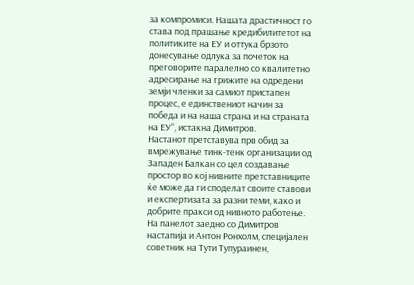за компромиси. Нашата драстичност го става под прашање кредибилитетот на политиките на ЕУ и оттука брзото донесување одлука за почеток на преговорите паралелно со квалитетно адресирање на грижите на одредени земји членки за самиот пристапен процес, е единствениот начин за победа и на наша страна и на страната на ЕУ“, истакна Димитров.
Настанот претставува прв обид за вмрежување тинк-тенк организации од Западен Балкан со цел создавање простор во кој нивните претставниците ќе може да ги споделат своите ставови и експертизата за разни теми, како и добрите пракси од нивното работење. На панелот заедно со Димитров настапија и Антон Ронхолм, специјален советник на Тути Тупураинен,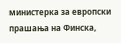министерка за европски прашања на Финска,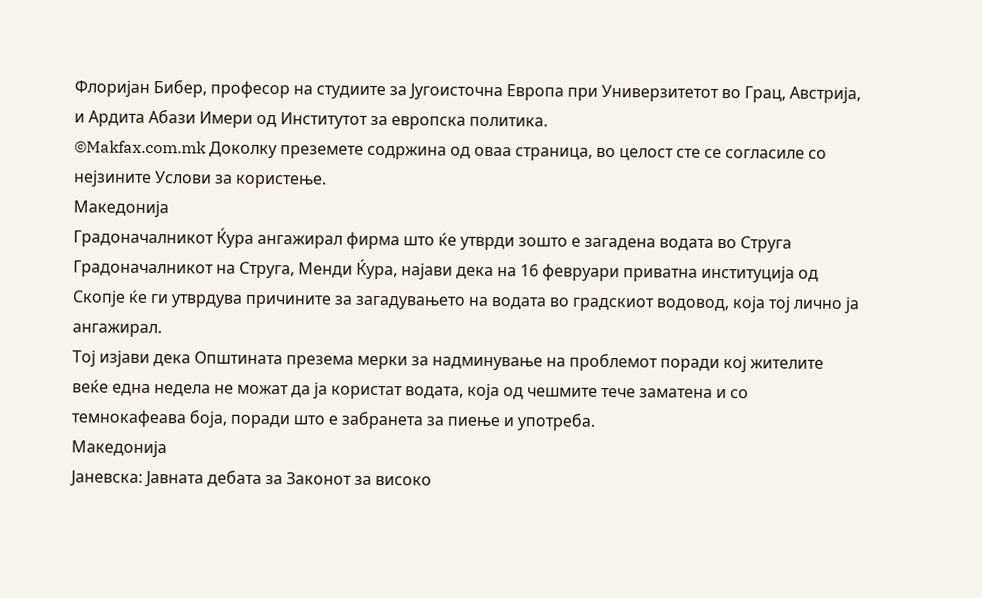Флоријан Бибер, професор на студиите за Југоисточна Европа при Универзитетот во Грац, Австрија, и Ардита Абази Имери од Институтот за европска политика.
©Makfax.com.mk Доколку преземете содржина од оваа страница, во целост сте се согласиле со нејзините Услови за користење.
Македонија
Градоначалникот Ќура ангажирал фирма што ќе утврди зошто е загадена водата во Струга
Градоначалникот на Струга, Менди Ќура, најави дека на 16 февруари приватна институција од Скопје ќе ги утврдува причините за загадувањето на водата во градскиот водовод, која тој лично ја ангажирал.
Тој изјави дека Општината презема мерки за надминување на проблемот поради кој жителите веќе една недела не можат да ја користат водата, која од чешмите тече заматена и со темнокафеава боја, поради што е забранета за пиење и употреба.
Македонија
Јаневска: Јавната дебата за Законот за високо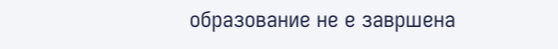образование не е завршена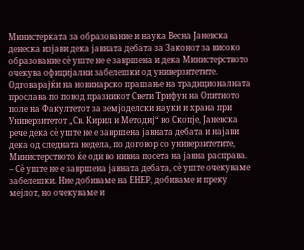Министерката за образование и наука Весна Јаневска денеска изјави дека јавната дебата за Законот за високо образование сè уште не е завршена и дека Министерството очекува официјални забелешки од универзитетите.
Одговарајќи на новинарско прашање на традиционалната прослава по повод празникот Свети Трифун на Опитното поле на Факултетот за земјоделски науки и храна при Универзитетот „Св. Кирил и Методиј“ во Скопје, Јаневска рече дека сѐ уште не е завршена јавната дебата и најави дека од следната недела, по договор со универзитетите, Министерството ќе оди во нивна посета на јавна расправа.
– Сè уште не е завршена јавната дебата, сè уште очекуваме забелешки. Ние добиваме на ЕНЕР, добиваме и преку мејлот, но очекуваме и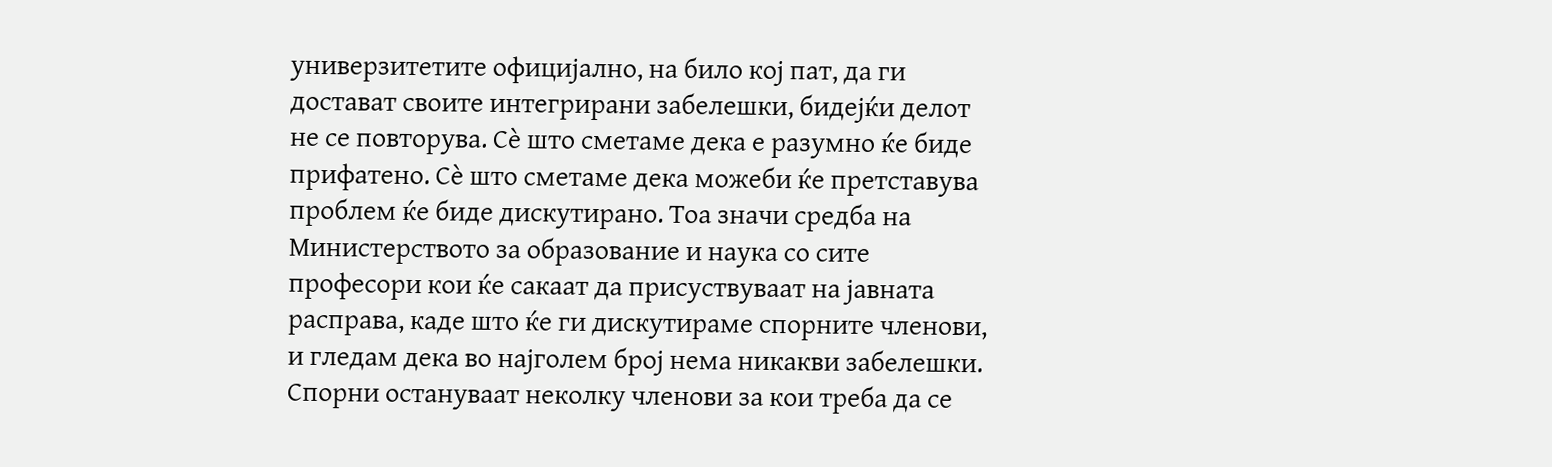универзитетите официјално, на било кој пат, да ги достават своите интегрирани забелешки, бидејќи делот не се повторува. Сè што сметаме дека е разумно ќе биде прифатено. Сè што сметаме дека можеби ќе претставува проблем ќе биде дискутирано. Тоа значи средба на Министерството за образование и наука со сите професори кои ќе сакаат да присуствуваат на јавната расправа, каде што ќе ги дискутираме спорните членови, и гледам дека во најголем број нема никакви забелешки. Спорни остануваат неколку членови за кои треба да се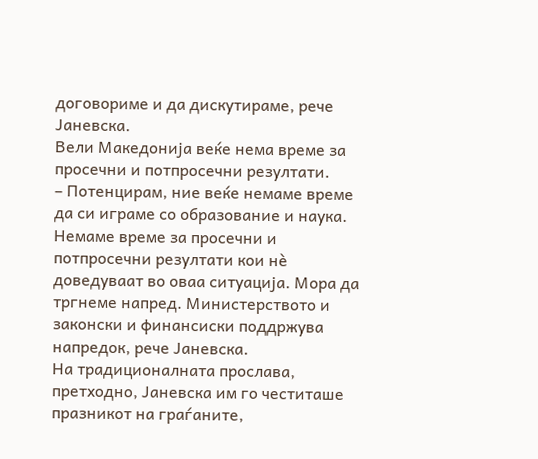договориме и да дискутираме, рече Јаневска.
Вели Македонија веќе нема време за просечни и потпросечни резултати.
– Потенцирам, ние веќе немаме време да си играме со образование и наука. Немаме време за просечни и потпросечни резултати кои нè доведуваат во оваа ситуација. Мора да тргнеме напред. Министерството и законски и финансиски поддржува напредок, рече Јаневска.
На традиционалната прослава, претходно, Јаневска им го честиташе празникот на граѓаните,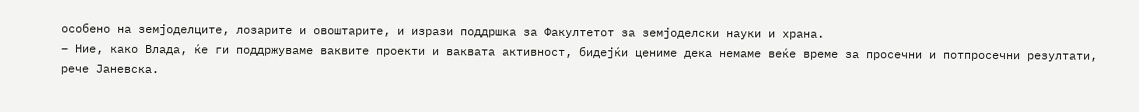особено на земјоделците, лозарите и овоштарите, и изрази поддршка за Факултетот за земјоделски науки и храна.
– Ние, како Влада, ќе ги поддржуваме ваквите проекти и ваквата активност, бидејќи цениме дека немаме веќе време за просечни и потпросечни резултати, рече Јаневска.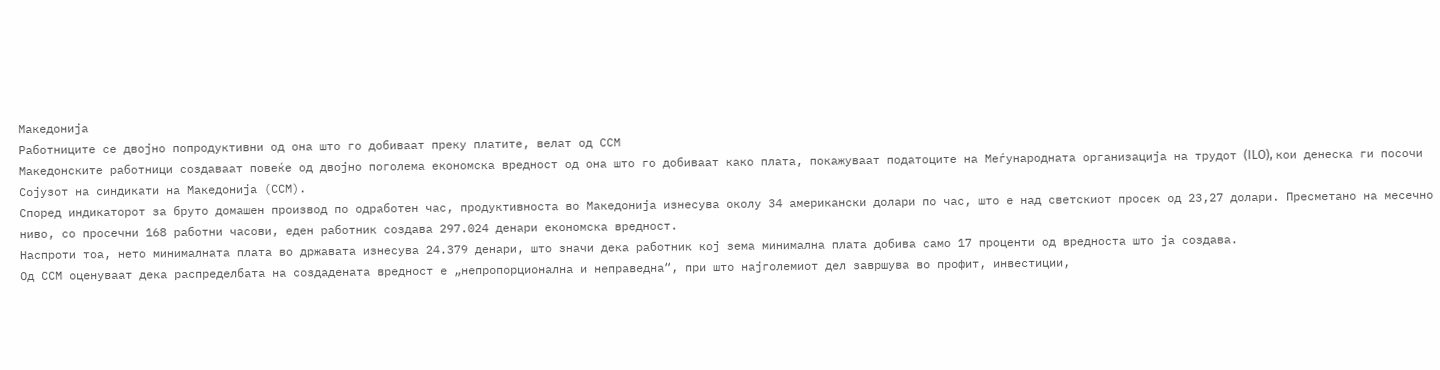Македонија
Работниците се двојно попродуктивни од она што го добиваат преку платите, велат од ССМ
Македонските работници создаваат повеќе од двојно поголема економска вредност од она што го добиваат како плата, покажуваат податоците на Меѓународната организација на трудот (ILO), кои денеска ги посочи Сојузот на синдикати на Македонија (ССМ).
Според индикаторот за бруто домашен производ по одработен час, продуктивноста во Македонија изнесува околу 34 американски долари по час, што е над светскиот просек од 23,27 долари. Пресметано на месечно ниво, со просечни 168 работни часови, еден работник создава 297.024 денари економска вредност.
Наспроти тоа, нето минималната плата во државата изнесува 24.379 денари, што значи дека работник кој зема минимална плата добива само 17 проценти од вредноста што ја создава.
Од ССМ оценуваат дека распределбата на создадената вредност е „непропорционална и неправедна“, при што најголемиот дел завршува во профит, инвестиции,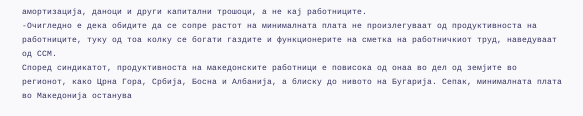амортизација, даноци и други капитални трошоци, а не кај работниците.
-Очигледно е дека обидите да се сопре растот на минималната плата не произлегуваат од продуктивноста на работниците, туку од тоа колку се богати газдите и функционерите на сметка на работничкиот труд, наведуваат од ССМ.
Според синдикатот, продуктивноста на македонските работници е повисока од онаа во дел од земјите во регионот, како Црна Гора, Србија, Босна и Албанија, а блиску до нивото на Бугарија. Сепак, минималната плата во Македонија останува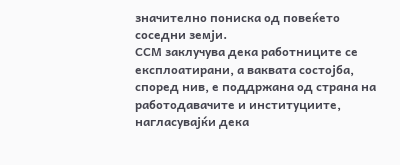значително пониска од повеќето соседни земји.
ССМ заклучува дека работниците се експлоатирани, а ваквата состојба, според нив, е поддржана од страна на работодавачите и институциите, нагласувајќи дека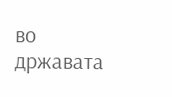во државата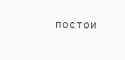постои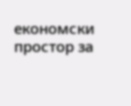економски простор за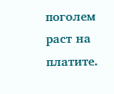поголем раст на платите.